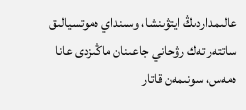عالىمداردىڭ ايتۋىنشا، وسىنداي ەموتسيالىق ساتتەر تەك رۋحاني جاعىنان ماڭىزدى عانا ەمەس، سونىمەن قاتار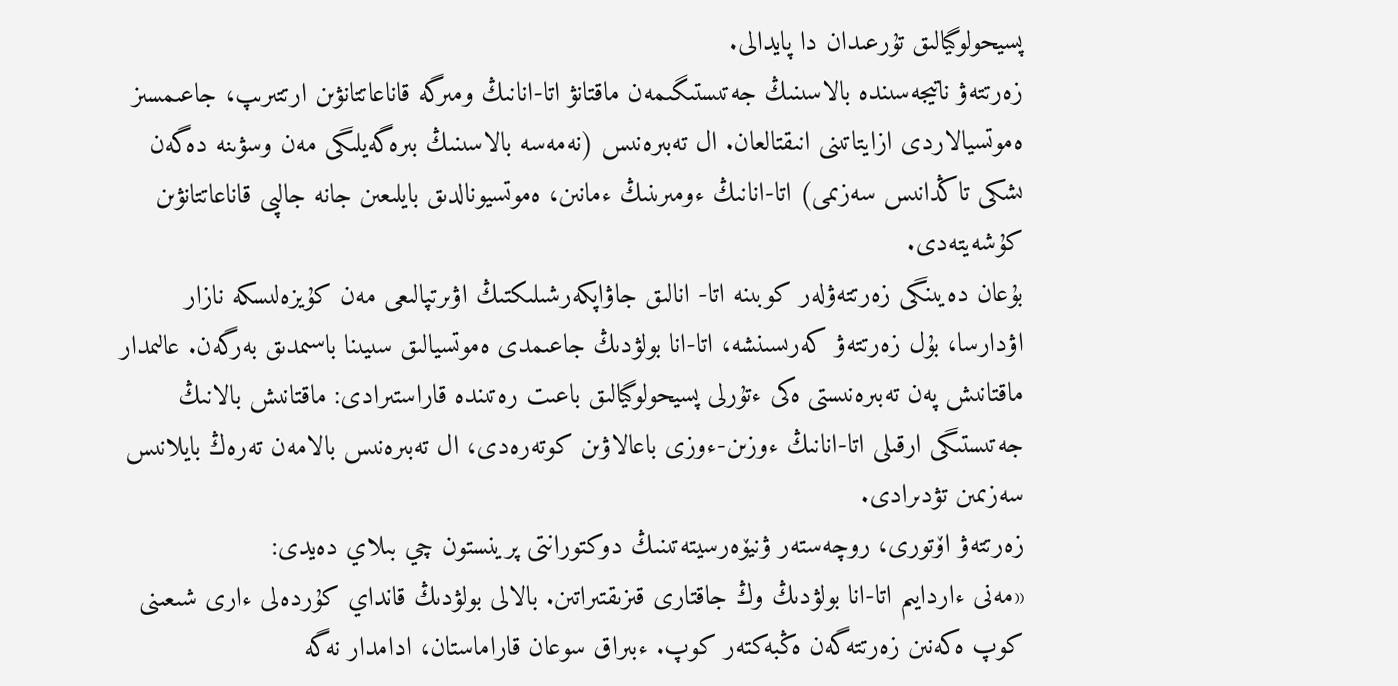پسيحولوگيالىق تۇرعىدان دا پايدالى.
زەرتتەۋ ناتيجەسىندە بالاسىنىڭ جەتىستىگىمەن ماقتانۋ اتا-انانىڭ ومىرگە قاناعاتتانۋىن ارتتىرىپ، جاعىمسىز ەموتسيالاردى ازايتاتىنى انىقتالعان. ال تەبىرەنىس (نەمەسە بالاسىنىڭ بىرەگەيلىگى مەن وسۋىنە دەگەن ىشكى تاڭدانىس سەزىمى) اتا-انانىڭ ءومىرىنىڭ ءمانىن، ەموتسيونالدىق بايلىعىن جانە جالپى قاناعاتتانۋىن كۇشەيتەدى.
بۇعان دەيىنگى زەرتتەۋلەر كوبىنە اتا- انالىق جاۋاپكەرشىلىكتىڭ اۋىرتپالىعى مەن كۇيزەلىسكە نازار اۋدارسا، بۇل زەرتتەۋ كەرىسىنشە، اتا-انا بولۋدىڭ جاعىمدى ەموتسيالىق سىيىنا باسىمدىق بەرگەن. عالىمدار ماقتانىش پەن تەبىرەنىستى ەكى ءتۇرلى پسيحولوگيالىق باعىت رەتىندە قاراستىرادى: ماقتانىش بالانىڭ جەتىستىگى ارقىلى اتا-انانىڭ ءوزىن-ءوزى باعالاۋىن كوتەرەدى، ال تەبىرەنىس بالامەن تەرەڭ بايلانىس سەزىمىن تۋدىرادى.
زەرتتەۋ اۆتورى، روچەستەر ۋنيۆەرسيتەتىنىڭ دوكتورانتى پرينستون چي بىلاي دەيدى:
«مەنى ءاردايىم اتا-انا بولۋدىڭ وڭ جاقتارى قىزىقتىراتىن. بالالى بولۋدىڭ قانداي كۇردەلى ءارى شىعىنى كوپ ەكەنىن زەرتتەگەن ەڭبەكتەر كوپ. ءبىراق سوعان قاراماستان، ادامدار نەگە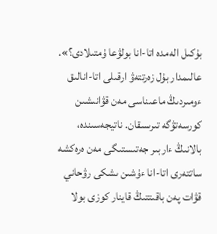بۇكىل الەمدە اتا-انا بولۋعا ۇمتىلادى؟».
عالىمدار بۇل زەرتتەۋ ارقىلى اتا-انالىق ءومىردىڭ ماعىناسى مەن قۋانىشىن كورسەتۋگە تىرىسقان. ناتيجەسىندە، بالانىڭ ءاربىر جەتىستىگى مەن ەرەكشە ساتتەرى اتا-انا ءۇشىن ىشكى رۋحاني قۋات پەن باقىتتىڭ قاينار كوزى بولا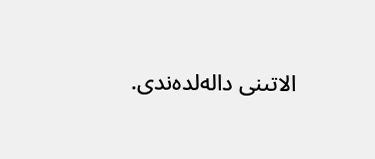الاتىنى دالەلدەندى.